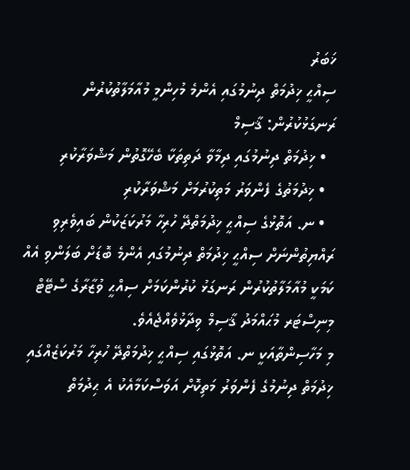ޚަބަރު
ސިއްޙީ ޚިދުމަތް ދިނުމުގައި އެންމެ މުހިންމީ މުއާމަލާތުކުރުން ރަނގަޅުކުރުން: ޤާސިމް
  • ޚިދުމަތް ދިނުމުގައި ދިމާވާ ދަތިތަކާ ބެހޭގޮތުން މަޝްވަރާކުރި
  • ޚިދުމަތުގެ ފެންވަރު މަތިކުރުމަށް މަޝްވަރާކުރި
  • ނ. އަތޮޅުގެ ސިއްޙީ ޚިދުމަތްދޭ ހުރިހާ މަރުކަޒަކުން ބައިވެރިވި
ރައްޔިތުންނަށް ސިއްޙީ ޚިދުމަތް ދިނުމުގައި އެންމެ ބޮޑަށް ބަލަންވި އެއް ކަމަކީ މުއާމަލާތުކުރުން ރަނގަޅު ކުރުންކަމަށް ސިއްޙީ ވުޒާރާގެ ސްޓޭޓް މިނިސްޓަރ މުޙައްމަދު ޤާސިމް ވިދާޅުވެއްޖެއެވެ.
މި މަހާސިންތާއަކީ ނ. އަތޮޅުގައި ސިއްޙީ ޚިދުމަތްދޭ ހުރިހާ މަރުކަޒެއްގައި ޚިދުމަތް ދިނުމުގެ ފެންވަރު މަތިކޮށް އަވަސްކަމާއެކު އެ ޙިދުމަތް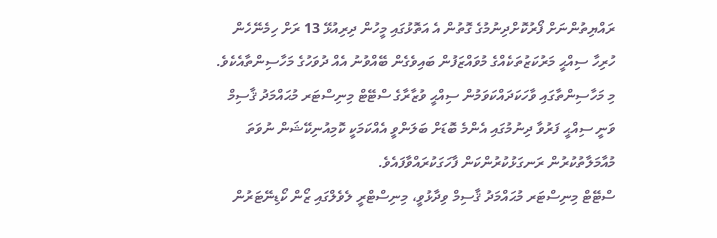ރައްޔިތުންނަށް ފޯރުކޮށްދިނުމުގެ ގޮތުން އެ އަތޮޅުގައި މީހުން ދިރިއުޅޭ 13 ރަށް ހިމެނޭހެން ހުރިހާ ސިއްޙީ މަރުކަޒުތަކެއްގެ މުވައްޒަފުން ބައިވެގެން ބޭއްވުނު އެއް ދުވަހުގެ މަހާސިންތާއެކެވެ.
މި މަހާސިންތާގައި ވާހަކަދައްކަވަމުން ސިއްޙީ ވުޒާރާގެ ސްޓޭޓް މިނިސްޓަރ މުޙައްމަދު ޤާސިމް ވަނީ ސިއްޙީ ފަރުވާ ދިނުމުގައި އެންމެ ބޮޑަށް ބަލަންވީ އެއްކަމަކީ ކޮމިއުނިކޭޝަން ނުވަތަ މުއާމަލާތުކުރުން ރަނގަޅުކުރުންކަން ފާހަގަކުރައްވާފައެވެ.
ސްޓޭޓް މިނިސްޓަރ މުޙައްމަދު ޤާސިމް ވިދާޅުވީ، މިނިސްޓްރީ ލެވެލްގައި ޒޯން ކޯޑިނޭޓަރުން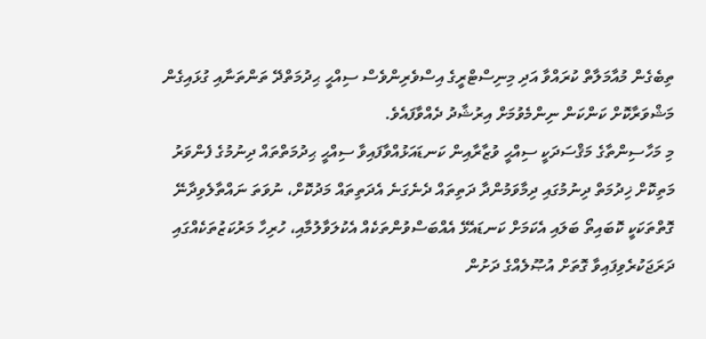ތިބެގެން މުއާމަލާތް ކުރައްވާ އަދި މިނިސްޓްރީގެ އިސްވެރިންވެސް ސިއްޙީ ޙިދުމަތްދޭ ތަންތަނާއި ގުޅައިގެން މަޝްވަރާކޮށް ކަންކަން ނިންމެވުމަށް އިރުޝާދު ދެއްވާފައެވެ.
މި މަހާސިންތާގެ މަޤްސަދަކީ ސިއްޙީ ވުޒާރާއިން ކަނޑައަޅުއްވާފައިވާ ސިއްޙީ ޙިދުމަތްތައް ދިނުމުގެ ފެންވަރު މަތިކޮށް ޚިދުމަތް ދިނުމުގައި ދިމާވަމުންދާ ދަތިތައް ދެނެގަނެ އެދަތިތައް މަދުކޮށް، ނުވަތަ ނައްތާލެވިދާނޭ ގޮތްތަކަކީ ކޮބައިތޯ ބަލައި އެކަމަށް ކަނޑައެޅޭ އެއްބަސްވުންތަކެއް އެކުލަވާލުމާއި، ހުރިހާ މަރުކަޒުތަކެއްގައި ދަރަޖަކުރެވިފައިވާ ގޮތަށް އުޞޫލެއްގެ ދަށުން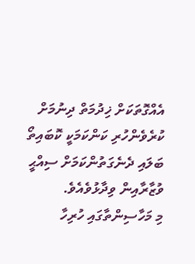އެއްގޮތަކަށް ޚިދުމަތް ދިނުމަށް ކުރެވެންހުރި ކަންކަމަކީ ކޮބައިތޯ ބަލައި ދެނެގަތުންކަމަށް ސިއްޙީ ވުޒާރާއިން ވިދާޅުވެއެވެ.
މި މަހާސިންތާގައި ހުރިހާ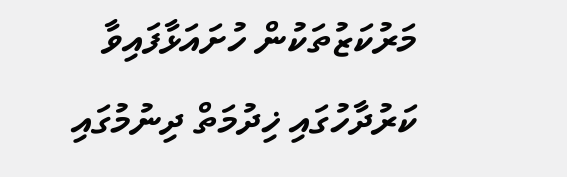މަރުކަޒުތަކުން ހުށައަޅާފައިވާ ކަރުދާހުގައި ޚިދުމަތް ދިނުމުގައި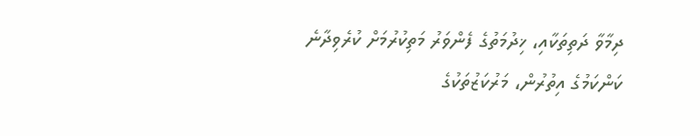ދިމާވާ ދަތިތަކާއި، ޚިދުމަތުގެ ފެންވަރު މަތިކުރުމަށް ކުރެވިދާނެ ކަންކަމުގެ އިތުރުން، މަރުކަޒުތަކުގެ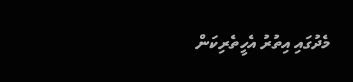މެދުގައި އިތުރު އެހީތެރިކަން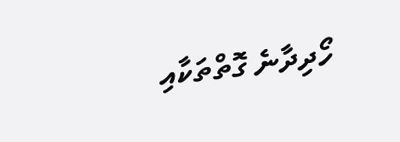ހޯދިދާނެ ގޮތްތަކާއި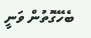ބެހޭގޮތުން ވަނީ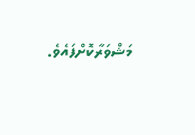މަޝްވަރާކޮށްފައެވެ.